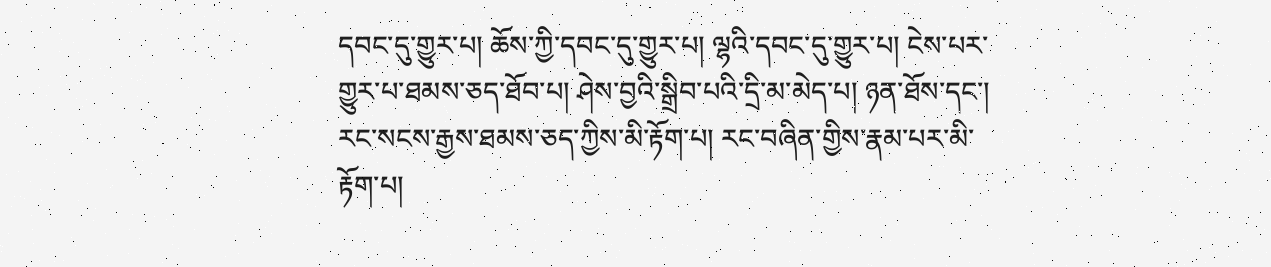དབང་དུ་གྱུར་པ། ཆོས་ཀྱི་དབང་དུ་གྱུར་པ། ལྷའི་དབང་དུ་གྱུར་པ། ངེས་པར་གྱུར་པ་ཐམས་ཅད་ཐོབ་པ། ཤེས་བྱའི་སྒྲིབ་པའི་དྲི་མ་མེད་པ། ཉན་ཐོས་དང་། རང་སངས་རྒྱས་ཐམས་ཅད་ཀྱིས་མི་རྟོག་པ། རང་བཞིན་གྱིས་རྣམ་པར་མི་རྟོག་པ།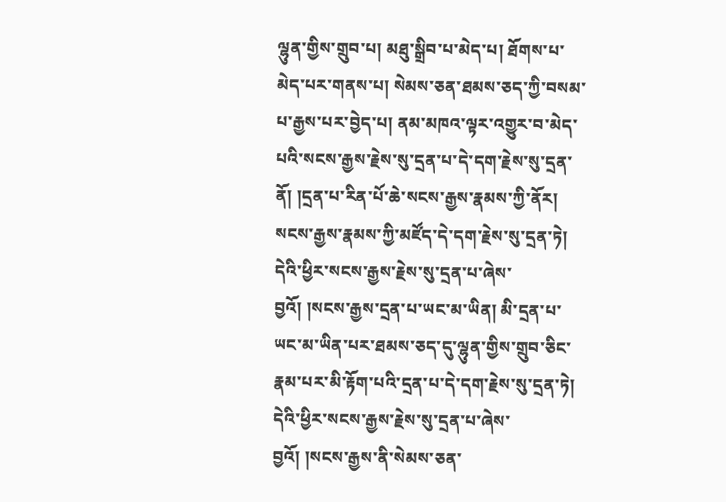ལྷུན་གྱིས་གྲུབ་པ། མཐུ་སྒྲིབ་པ་མེད་པ། ཐོགས་པ་མེད་པར་གནས་པ། སེམས་ཅན་ཐམས་ཅད་ཀྱི་བསམ་པ་རྒྱས་པར་བྱེད་པ། ནམ་མཁའ་ལྟར་འགྱུར་བ་མེད་པའི་སངས་རྒྱས་རྗེས་སུ་དྲན་པ་དེ་དག་རྗེས་སུ་དྲན་ནོ། །དྲན་པ་རིན་པོ་ཆེ་སངས་རྒྱས་རྣམས་ཀྱི་ནོར། སངས་རྒྱས་རྣམས་ཀྱི་མཛོད་དེ་དག་རྗེས་སུ་དྲན་ཏེ། དེའི་ཕྱིར་སངས་རྒྱས་རྗེས་སུ་དྲན་པ་ཞེས་བྱའོ། །སངས་རྒྱས་དྲན་པ་ཡང་མ་ཡིན། མི་དྲན་པ་ཡང་མ་ཡིན་པར་ཐམས་ཅད་དུ་ལྷུན་གྱིས་གྲུབ་ཅིང་རྣམ་པར་མི་རྟོག་པའི་དྲན་པ་དེ་དག་རྗེས་སུ་དྲན་ཏེ། དེའི་ཕྱིར་སངས་རྒྱས་རྗེས་སུ་དྲན་པ་ཞེས་བྱའོ། །སངས་རྒྱས་ནི་སེམས་ཅན་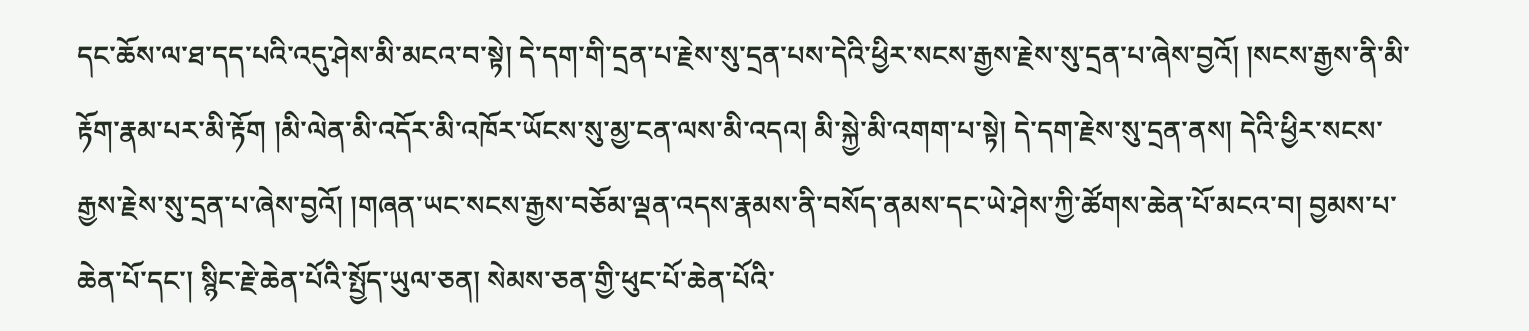དང་ཆོས་ལ་ཐ་དད་པའི་འདུ་ཤེས་མི་མངའ་བ་སྟེ། དེ་དག་གི་དྲན་པ་རྗེས་སུ་དྲན་པས་དེའི་ཕྱིར་སངས་རྒྱས་རྗེས་སུ་དྲན་པ་ཞེས་བྱའོ། །སངས་རྒྱས་ནི་མི་རྟོག་རྣམ་པར་མི་རྟོག །མི་ལེན་མི་འདོར་མི་འཁོར་ཡོངས་སུ་མྱ་ངན་ལས་མི་འདའ། མི་སྐྱེ་མི་འགག་པ་སྟེ། དེ་དག་རྗེས་སུ་དྲན་ནས། དེའི་ཕྱིར་སངས་རྒྱས་རྗེས་སུ་དྲན་པ་ཞེས་བྱའོ། །གཞན་ཡང་སངས་རྒྱས་བཅོམ་ལྡན་འདས་རྣམས་ནི་བསོད་ནམས་དང་ཡེ་ཤེས་ཀྱི་ཚོགས་ཆེན་པོ་མངའ་བ། བྱམས་པ་ཆེན་པོ་དང་། སྙིང་རྗེ་ཆེན་པོའི་སྤྱོད་ཡུལ་ཅན། སེམས་ཅན་གྱི་ཕུང་པོ་ཆེན་པོའི་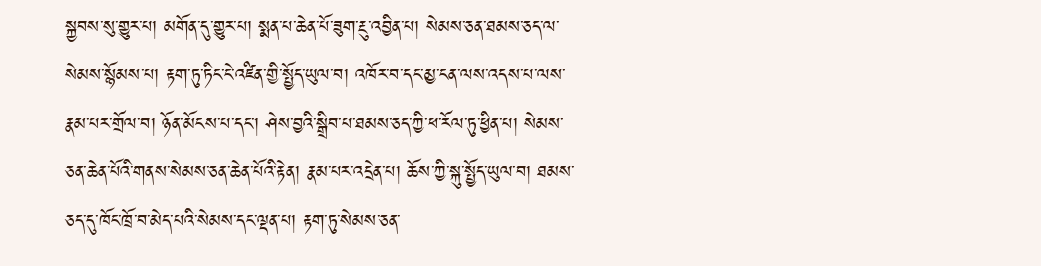སྐྱབས་སུ་གྱུར་པ། མགོན་དུ་གྱུར་པ། སྨན་པ་ཆེན་པོ་ཟུག་རྔུ་འབྱིན་པ། སེམས་ཅན་ཐམས་ཅད་ལ་སེམས་སྙོམས་པ། རྟག་ཏུ་ཏིང་ངེ་འཛིན་གྱི་སྤྱོད་ཡུལ་བ། འཁོར་བ་དང་མྱ་ངན་ལས་འདས་པ་ལས་རྣམ་པར་གྲོལ་བ། ཉོན་མོངས་པ་དང་། ཤེས་བྱའི་སྒྲིབ་པ་ཐམས་ཅད་ཀྱི་ཕ་རོལ་ཏུ་ཕྱིན་པ། སེམས་ཅན་ཆེན་པོའི་གནས་སེམས་ཅན་ཆེན་པོའི་རྟེན། རྣམ་པར་འདྲེན་པ། ཆོས་ཀྱི་སྐུ་སྤྱོད་ཡུལ་བ། ཐམས་ཅད་དུ་ཁོང་ཁྲོ་བ་མེད་པའི་སེམས་དང་ལྡན་པ། རྟག་ཏུ་སེམས་ཅན་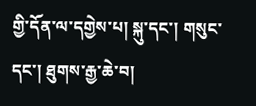གྱི་དོན་ལ་དགྱེས་པ། སྐུ་དང་། གསུང་དང་། ཐུགས་རྒྱ་ཆེ་བ།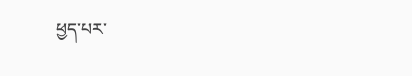ཕྱད་པར་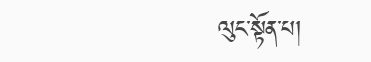ལུང་སྟོན་པ།